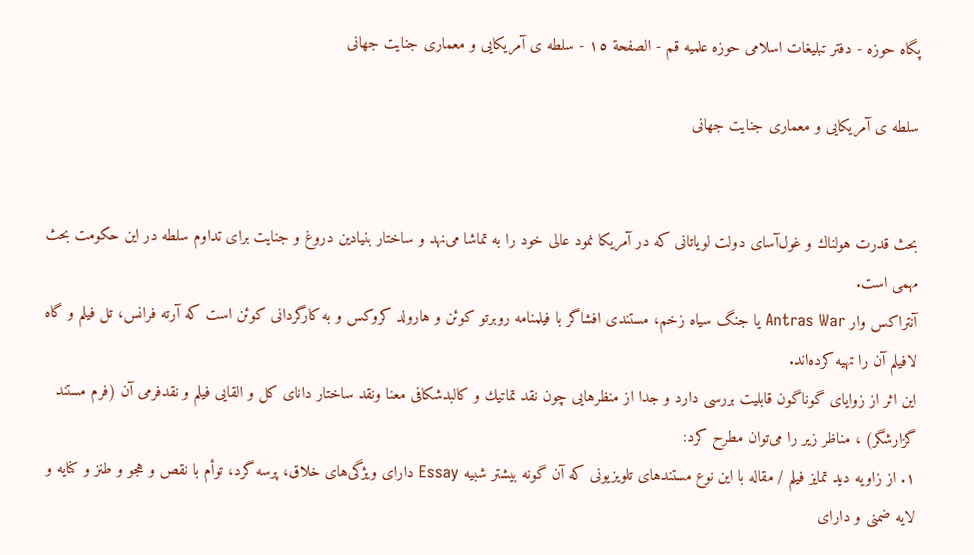پگاه حوزه - دفتر تبلیغات اسلامی حوزه علمیه قم - الصفحة ١٥ - سلطه ى آمريكايى و معمارى جنايت جهانى

سلطه ى آمريكايى و معمارى جنايت جهانى


بحث قدرت هولناك و غول‌آساى دولت لوياتانى كه در آمريكا نمود عالى خود را به تماشا مى‌نهد و ساختار بنيادين دروغ و جنايت براى تداوم سلطه در اين حكومت بحث مهمى است.
آنتراكس وار Antras War يا جنگ سياه زخم، مستندى افشاگر با فيلمنامه روبرتو كوئن و هارولد كروكس و به كارگردانى كوئن است كه آرته فرانس، تل فيلم و گاه لافيلم آن را تهيه كرده‌اند.
اين اثر از زواياى گوناگون قابليت بررسى دارد و جدا از منظرهايى چون نقد تماتيك و كالبدشكافى معنا ونقد ساختار داناى كل و القايى فيلم و نقدفرمى آن (فرم مستند گزارشگر) ، مناظر زير را مى‌توان مطرح كرد:
١. از زاويه ديد تمايز فيلم / مقاله با اين نوع مستندهاى تلويزيونى كه آن گونه بيشتر شبيه Essay داراى ويژگى‌هاى خلاق، پرسه گرد، توأم با نقص و هجو و طنز و كنايه و لايه ضمنى و داراى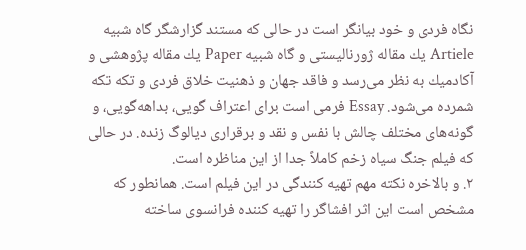نگاه فردى و خود بيانگر است در حالى كه مستند گزارشگر گاه شبيه Artiele يك مقاله ژورناليستى و گاه شبيه Paper يك مقاله پژوهشى و آكادميك به نظر مى‌رسد و فاقد جهان و ذهنيت خلاق فردى و تكه تكه شمرده مى‌شود. Essay فرمى است براى اعتراف گويى، بداهه‌گويى، و گونه‌هاى مختلف چالش با نفس و نقد و برقرارى ديالوگ زنده. در حالى كه فيلم جنگ سياه زخم كاملاً جدا از اين مناظره است.
٢. و بالاخره نكته مهم تهيه كنندگى در اين فيلم است. همانطور كه مشخص است اين اثر افشاگر را تهيه كننده فرانسوى ساخته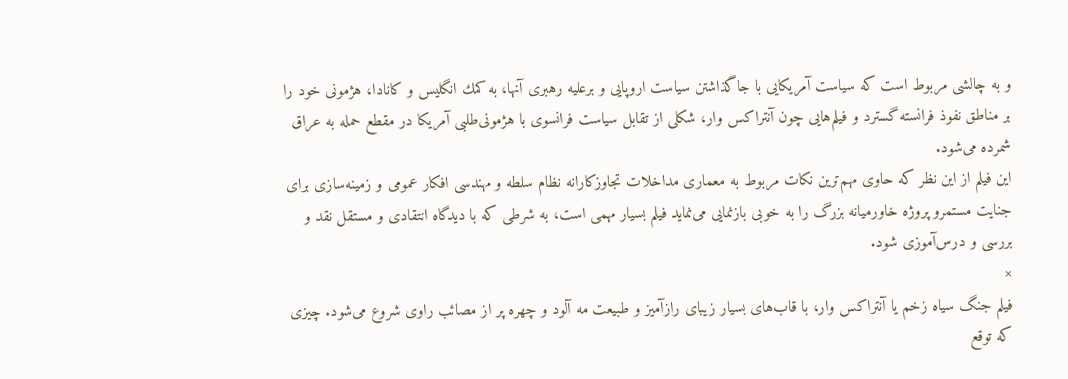و به چالشى مربوط است كه سياست آمريكايى با جاگذاشتن سياست اروپايى و برعليه رهبرى آنها، به كمك انگليس و كانادا، هژمونى خود را بر مناطق نفوذ فرانسته گسترد و فيلم‌هايى چون آنتراكس وار، شكلى از تقابل سياست فرانسوى با هژمونى‌طلبى آمريكا در مقطع حمله به عراق شمرده مى‌شود.
اين فيلم از اين نظر كه حاوى مهم‌ترين نكات مربوط به معمارى مداخلات تجاوزكارانه نظام سلطه و مهندسى افكار عمومى و زمينه‌سازى براى جنايت مستمرو پروژه خاورميانه بزرگ را به خوبى بازنمايى مى‌نمايد فيلم بسيار مهمى است، به شرطى كه با ديدگاه انتقادى و مستقل نقد و بررسى و درس‌آموزى شود.
×
فيلم جنگ سياه زخم يا آنتراكس وار، با قاب‌هاى بسيار زيباى رازآميز و طبيعت مه آلود و چهره پر از مصائب راوى شروع مى‌شود. چيزى كه توقع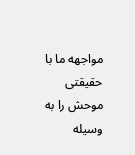مواجهه ما با حقيقتى موحش را به وسيله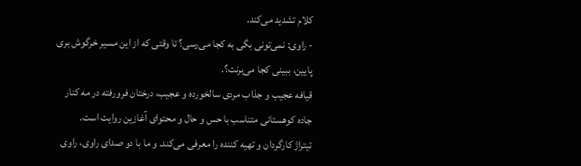كلام تشديد مى‌كند.
- راوى: نمى‌تونى بگى به كجا مى‌رسى؟ تا وقتى كه از اين مسير خرگوش برى پايين، ببينى كجا مى‌برنت؟.
قيافه عجيب و جذاب مردى سالخورده و عجيب، درختان فرورفته در مه كنار جاده كوهستانى متناسب با حس و حال و محتواى آغازين روايت است.
تيتراژ كارگردان و تهيه كننده را معرفى مى‌كند. و ما با دو صداى راوى، راوى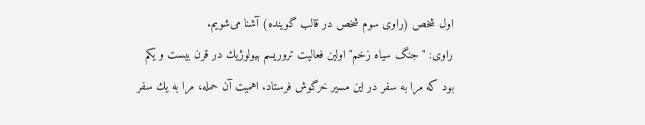اول شخص (راوى سوم شخص در قالب گوينده) آشنا مى‌شويم.
راوى: "جنگ سياه زخم"اولين فعاليت تروريسم بيولوژيك در قرن بيست و يكم بود كه مرا به سفر در اين مسير خرگوش فرستاد. اهميت آن حمله، مرا به يك سفر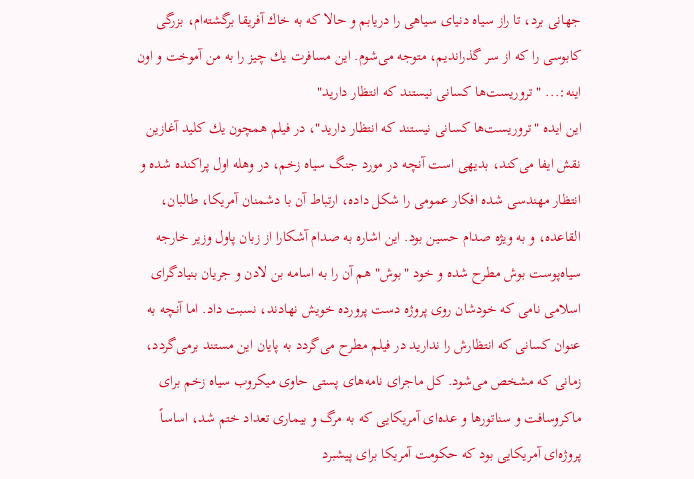جهانى برد، تا راز سياه دنياى سياهى را دريابم و حالا كه به خاك آفريقا برگشته‌ام، بزرگى كابوسى را كه از سر گذرانديم، متوجه مى‌شوم. اين مسافرت يك چيز را به من آموخت و اون اينه:... " تروريست‌ها كسانى نيستند كه انتظار داريد"
اين ايده "تروريست‌ها كسانى نيستند كه انتظار داريد"، در فيلم همچون يك كليد آغازين نقش ايفا مى‌كند، بديهى است آنچه در مورد جنگ سياه زخم، در وهله اول پراكنده شده و انتظار مهندسى شده افكار عمومى را شكل داده، ارتباط آن با دشمنان آمريكا، طالبان، القاعده، و به ويژه صدام حسين بود. اين اشاره به صدام آشكارا از زبان پاول وزير خارجه سياه‌پوست بوش مطرح شده و خود "بوش" هم آن را به اسامه بن لادن و جريان بنيادگراى اسلامى نامى كه خودشان روى پروژه دست پرورده خويش نهادند، نسبت داد. اما آنچه به عنوان كسانى كه انتظارش را نداريد در فيلم مطرح مى‌گردد به پايان اين مستند برمى‌گردد، زمانى كه مشخص مى‌شود. كل ماجراى نامه‌هاى پستى حاوى ميكروب سياه زخم براى ماكروسافت و سناتورها و عده‌اى آمريكايى كه به مرگ و بيمارى تعداد ختم شد، اساساً پروژه‌اى آمريكايى بود كه حكومت آمريكا براى پيشبرد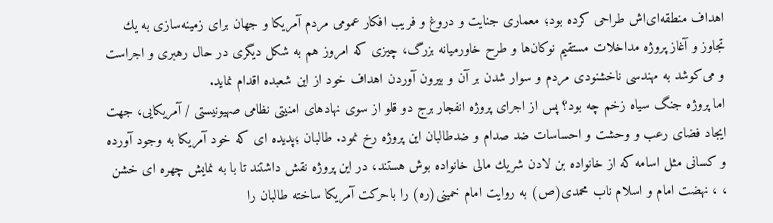اهداف منطقه‌اى‌اش طراحى كرده بود؛ معمارى جنايت و دروغ و فريب افكار عمومى مردم آمريكا و جهان براى زمينه‌سازى به يك تجاوز و آغاز پروژه مداخلات مستقيم نوكان‌ها و طرح خاورميانه بزرگ، چيزى كه امروز هم به شكل ديگرى در حال رهبرى و اجراست و مى‌كوشد به مهندسى ناخشنودى مردم و سوار شدن بر آن و بيرون آوردن اهداف خود از اين شعبده اقدام نمايد.
اما پروژه جنگ سياه زخم چه بود؟ پس از اجراى پروژه انفجار برج دو قلو از سوى نهادهاى امنيتى نظامى صهيونيستى / آمريكايى، جهت ايجاد فضاى رعب و وحشت و احساسات ضد صدام و ضدطالبان اين پروژه رخ نمود. طالبان ؛پديده اى كه خود آمريكا به وجود آورده و كسانى مثل اسامه كه از خانواده بن لادن شريك مالى خانواده بوش هستند، در اين پروژه نقش داشتند تا با به نمايش چهره اى خشن ، ، نهضت امام و اسلام ناب محمدى(ص) به روايت امام خمينى(ره) را باحركت آمريكا ساخته طالبان را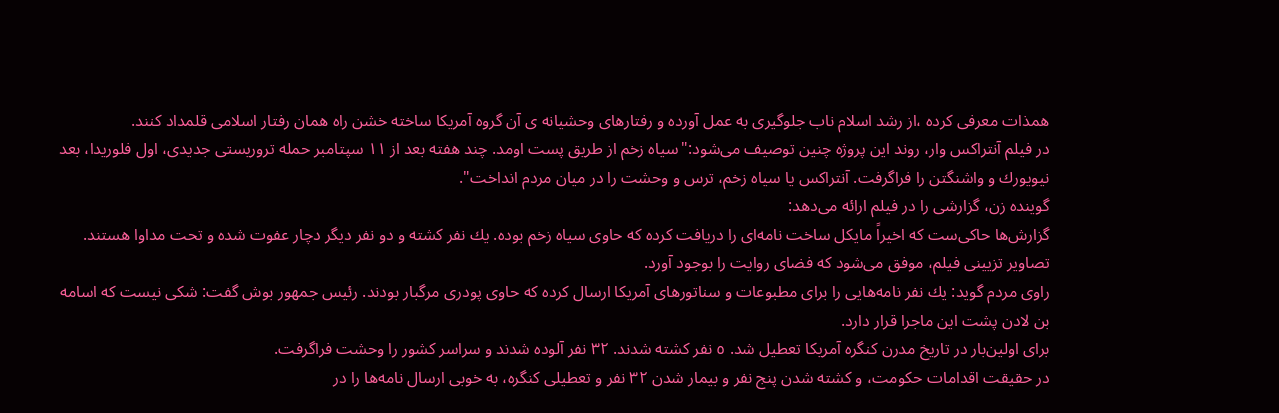همذات معرفى كرده ،از رشد اسلام ناب جلوگيرى به عمل آورده و رفتارهاى وحشيانه ى آن گروه آمريكا ساخته خشن راه همان رفتار اسلامى قلمداد كنند.
در فيلم آنتراكس وار، روند اين پروژه چنين توصيف مى‌شود:"سياه زخم از طريق پست اومد. چند هفته بعد از ١١ سپتامبر حمله تروريستى جديدى، اول فلوريدا، بعد نيويورك و واشنگتن را فراگرفت. آنتراكس يا سياه زخم، ترس و وحشت را در ميان مردم انداخت".
گوينده زن، گزارشى را در فيلم ارائه مى‌دهد:
گزارش‌ها حاكى‌ست كه اخيراً مايكل ساخت نامه‌اى را دريافت كرده كه حاوى سياه زخم بوده. يك نفر كشته و دو نفر ديگر دچار عفوت شده و تحت مداوا هستند.
تصاوير تزيينى فيلم، موفق مى‌شود كه فضاى روايت را بوجود آورد.
راوى مردم گويد: يك نفر نامه‌هايى را براى مطبوعات و سناتورهاى آمريكا ارسال كرده كه حاوى پودرى مرگبار بودند. رئيس جمهور بوش گفت: شكى نيست كه اسامه بن لادن پشت اين ماجرا قرار دارد.
براى اولين‌بار در تاريخ مدرن كنگره آمريكا تعطيل شد. ٥ نفر كشته شدند. ٣٢ نفر آلوده شدند و سراسر كشور را وحشت فراگرفت.
در حقيقت اقدامات حكومت، و كشته شدن پنج نفر و بيمار شدن ٣٢ نفر و تعطيلى كنگره، به خوبى ارسال نامه‌ها را در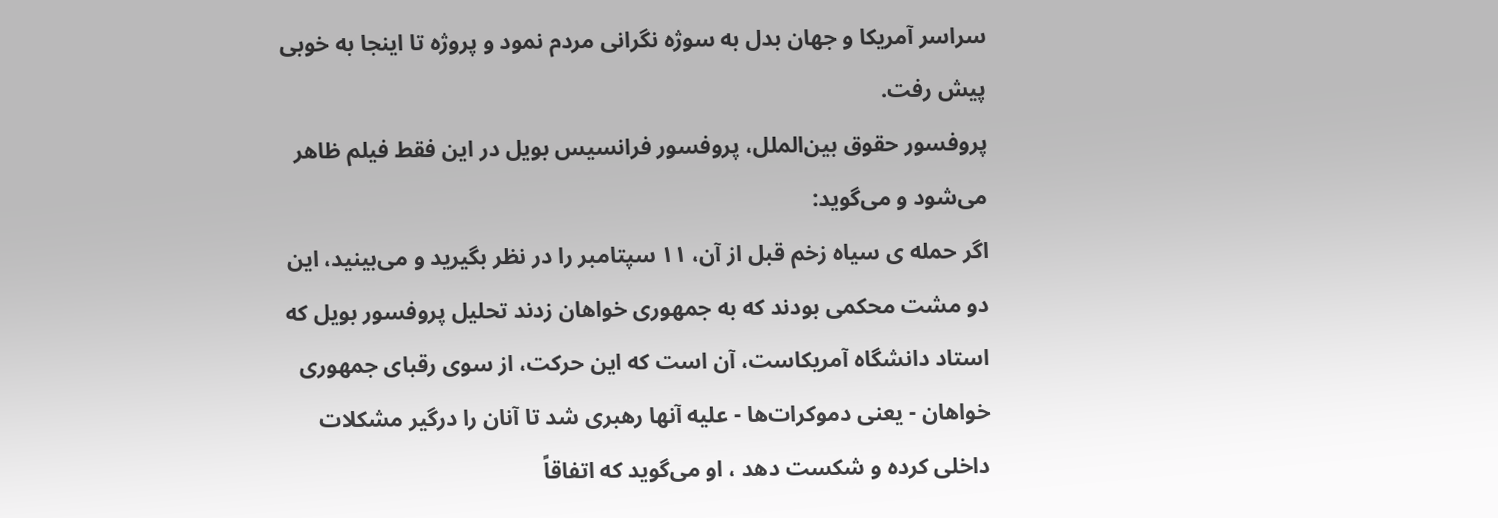سراسر آمريكا و جهان بدل به سوژه نگرانى مردم نمود و پروژه تا اينجا به خوبى پيش رفت.
پروفسور حقوق بين‌الملل، پروفسور فرانسيس بويل در اين فقط فيلم ظاهر مى‌شود و مى‌گويد:
اگر حمله ى سياه زخم قبل از آن، ١١ سپتامبر را در نظر بگيريد و مى‌بينيد، اين دو مشت محكمى بودند كه به جمهورى خواهان زدند تحليل پروفسور بويل كه استاد دانشگاه آمريكاست، آن است كه اين حركت، از سوى رقباى جمهورى خواهان - يعنى دموكرات‌ها - عليه آنها رهبرى شد تا آنان را درگير مشكلات داخلى كرده و شكست دهد ، او مى‌گويد كه اتفاقاً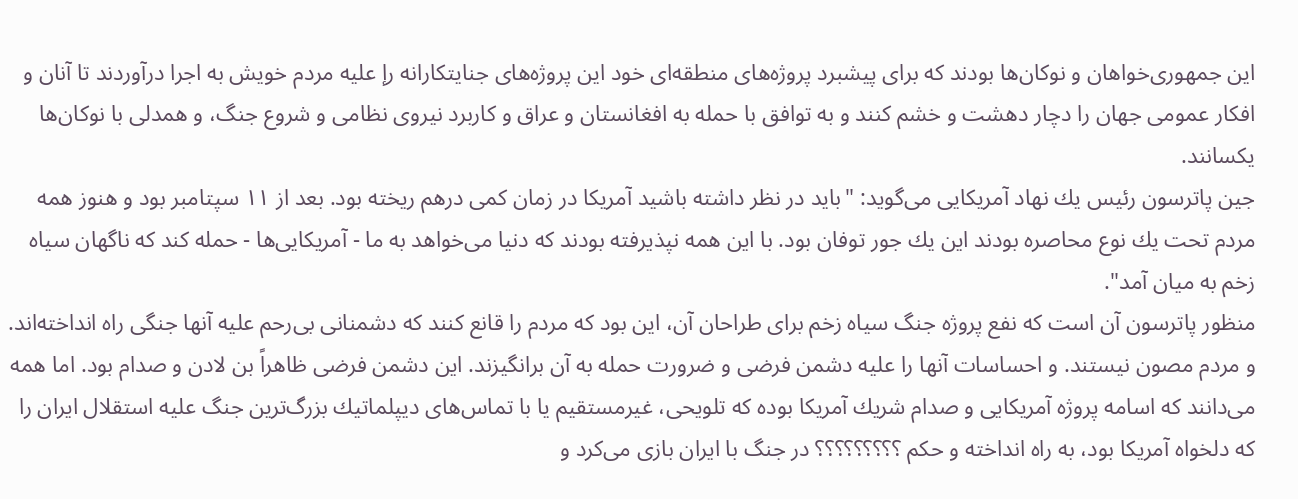اين جمهورى‌خواهان و نوكان‌ها بودند كه براى پيشبرد پروژه‌هاى منطقه‌اى خود اين پروژه‌هاى جنايتكارانه رإ عليه مردم خويش به اجرا درآوردند تا آنان و افكار عمومى جهان را دچار دهشت و خشم كنند و به توافق با حمله به افغانستان و عراق و كاربرد نيروى نظامى و شروع جنگ، و همدلى با نوكان‌ها يكسانند.
جين پاترسون رئيس يك نهاد آمريكايى مى‌گويد: "بايد در نظر داشته باشيد آمريكا در زمان كمى درهم ريخته بود. بعد از ١١ سپتامبر بود و هنوز همه مردم تحت يك نوع محاصره بودند اين يك جور توفان بود. با اين همه نپذيرفته بودند كه دنيا مى‌خواهد به ما - آمريكايى‌ها - حمله كند كه ناگهان سياه زخم به ميان آمد".
منظور پاترسون آن است كه نفع پروژه جنگ سياه زخم براى طراحان آن، اين بود كه مردم را قانع كنند كه دشمنانى بى‌رحم عليه آنها جنگى راه انداخته‌اند. و مردم مصون نيستند. و احساسات آنها را عليه دشمن فرضى و ضرورت حمله به آن برانگيزند. اين دشمن فرضى ظاهراً بن لادن و صدام بود. اما همه مى‌دانند كه اسامه پروژه آمريكايى و صدام شريك آمريكا بوده كه تلويحى، غيرمستقيم يا با تماس‌هاى ديپلماتيك بزرگ‌ترين جنگ عليه استقلال ايران را كه دلخواه آمريكا بود، به راه انداخته و حكم ؟؟؟؟؟؟؟؟؟ در جنگ با ايران بازى مى‌كرد و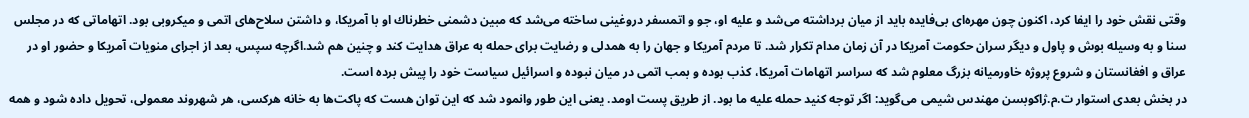وقتى نقش خود را ايفا كرد، اكنون چون مهره‌اى بى‌فايده بايد از ميان برداشته مى‌شد و عليه او، جو و اتمسفر دروغينى ساخته مى‌شد كه مبين دشمنى خطرناك او با آمريكا، و داشتن سلاح‌هاى اتمى و ميكروبى بود. اتهاماتى كه در مجلس سنا و به وسيله بوش و پاول و ديگر سران حكومت آمريكا در آن زمان مدام تكرار شد. تا مردم آمريكا و جهان را به همدلى و رضايت براى حمله به عراق هدايت كند و چنين هم شد.اگرچه سپس، بعد از اجراى منويات آمريكا و حضور او در عراق و افغانستان و شروع پروژه خاورميانه بزرگ معلوم شد كه سراسر اتهامات آمريكا، كذب بوده و بمب اتمى در ميان نبوده و اسرائيل سياست خود را پيش برده است.
در بخش بعدى استوار ت.م.ژاكوبسن مهندس شيمى مى‌گويد: اگر توجه كنيد حمله عليه ما بود. از طريق پست اومد. يعنى اين طور وانمود شد كه اين توان هست كه پاكت‌ها به خانه هركسى، هر شهروند معمولى، تحويل داده شود و همه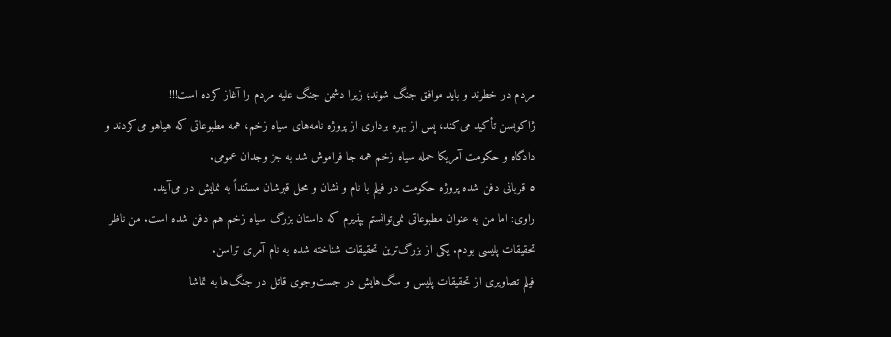مردم در خطرند و بايد موافق جنگ شوند؛ زيرا دشمن جنگ عليه مردم را آغاز كرده است!!!
ژاكوبسن تأكيد مى‌كند، پس از بهره بردارى از پروژه نامه‌هاى سياه زخم، همه مطبوعاتى كه هياهو مى‌كردند و دادگاه و حكومت آمريكا حمله سياه زخم همه جا فراموش شد به جز وجدان عمومى.
٥ قربانى دفن شده پروژه حكومت در فيلم با نام و نشان و محل قبرشان مستنداً به نمايش در مى‌آيند.
راوى: اما من به عنوان مطبوعاتى نمى‌توانستم بپذيرم كه داستان بزرگ سياه زخم هم دفن شده است. من ناظر تحقيقات پليسى بودم. يكى از بزرگ‌ترين تحقيقات شناخته شده به نام آمرى تراسن.
فيلم تصاويرى از تحقيقات پليس و سگ‌هايش در جست‌وجوى قاتل در جنگ‌ها به تماشا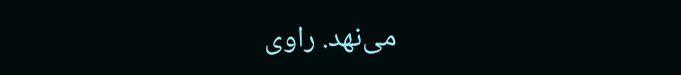مى‌نهد. راوى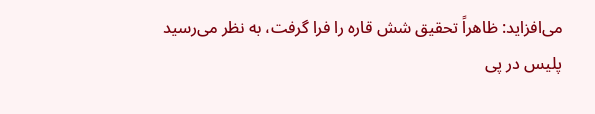مى‌افزايد: ظاهراً تحقيق شش قاره را فرا گرفت، به نظر مى‌رسيد پليس در پى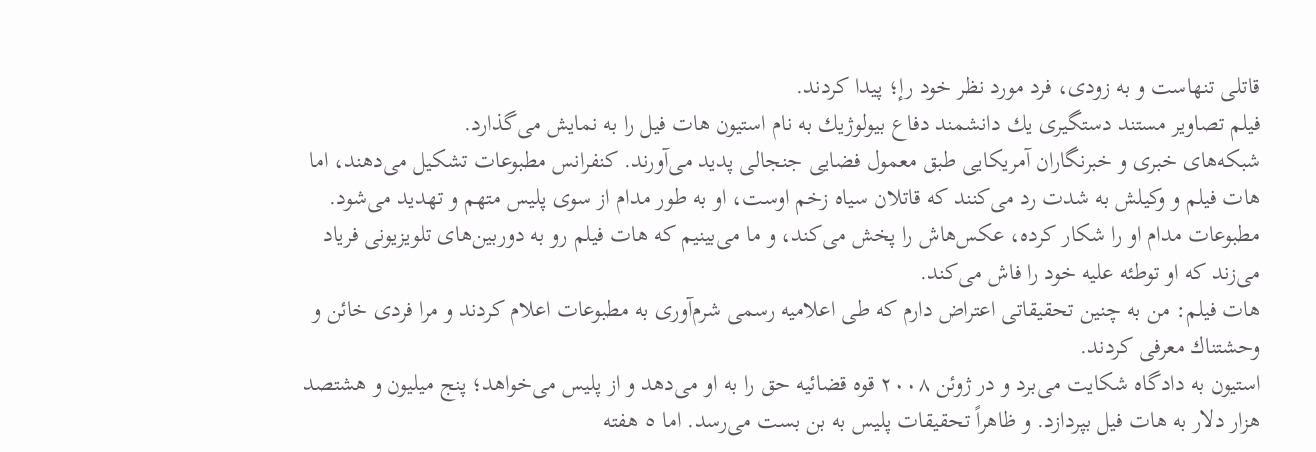قاتلى تنهاست و به زودى، فرد مورد نظر خود رإ؛ پيدا كردند.
فيلم تصاوير مستند دستگيرى يك دانشمند دفاع بيولوژيك به نام استيون هات فيل را به نمايش مى‌گذارد.
شبكه‌هاى خبرى و خبرنگاران آمريكايى طبق معمول فضايى جنجالى پديد مى‌آورند. كنفرانس مطبوعات تشكيل مى‌دهند، اما هات فيلم و وكيلش به شدت رد مى‌كنند كه قاتلان سياه زخم اوست، او به طور مدام از سوى پليس متهم و تهديد مى‌شود. مطبوعات مدام او را شكار كرده، عكس‌هاش را پخش مى‌كند، و ما مى‌بينيم كه هات فيلم رو به دوربين‌هاى تلويزيونى فرياد مى‌زند كه او توطئه عليه خود را فاش مى‌كند.
هات فيلم: من به چنين تحقيقاتى اعتراض دارم كه طى اعلاميه رسمى شرم‌آورى به مطبوعات اعلام كردند و مرا فردى خائن و وحشتناك معرفى كردند.
استيون به دادگاه شكايت مى‌برد و در ژوئن ٢٠٠٨ قوه قضائيه حق را به او مى‌دهد و از پليس مى‌خواهد؛ پنج ميليون و هشتصد هزار دلار به هات فيل بپردازد. و ظاهراً تحقيقات پليس به بن بست مى‌رسد. اما ٥ هفته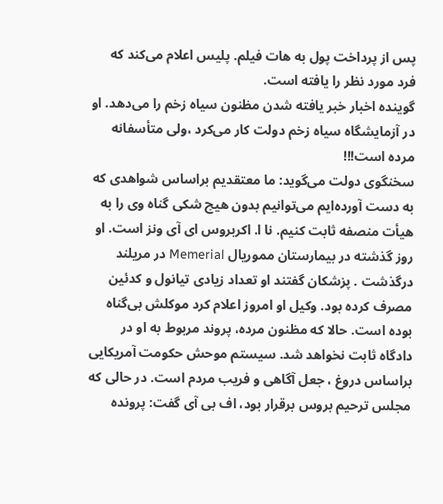پس از پرداخت پول به هات فيلم. پليس اعلام مى‌كند كه فرد مورد نظر را يافته است.
گوينده اخبار خبر يافته شدن مظنون سياه زخم را مى‌دهد. او در آزمايشگاه سياه زخم دولت كار مى‌كرد ،ولى متأسفانه مرده است!!!
سخنگوى دولت مى‌گويد: ما معتقديم براساس شواهدى كه به دست آورده‌ايم مى‌توانيم بدون هيچ شكى گناه وى را به هيأت منصفه ثابت كنيم. نا ا. اكربروس اى آى ونز است. او روز گذشته در بيمارستان مموريال Memerial در مريلند درگذشت . پزشكان گفتند او تعداد زيادى تيانول و كدئين مصرف كرده بود. وكيل او امروز اعلام كرد موكلش بى‌گناه بوده است. حالا كه مظنون مرده، پروند مربوط به او در دادگاه ثابت نخواهد شد. سيستم موحش حكومت آمريكايى براساس دروغ ، جعل آگاهى و فريب مردم است. در حالى كه مجلس ترحيم بروس برقرار بود، اف بى آى گفت: پرونده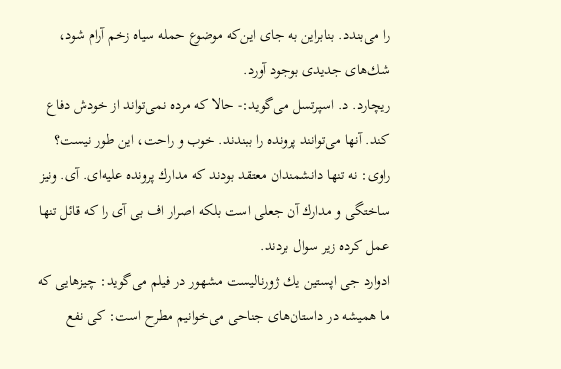را مى‌بندد. بنابراين به جاى اين‌كه موضوع حمله سياه زخم آرام شود، شك‌هاى جديدى بوجود آورد.
ريچارد. د. اسپرتسل مى‌گويد:- حالا كه مرده نمى‌تواند از خودش دفاع كند. آنها مى‌توانند پرونده را ببندند. خوب و راحت، اين طور نيست؟
راوى: نه تنها دانشمندان معتقد بودند كه مدارك پرونده عليه‌اى. آى. ونيز ساختگى و مدارك آن جعلى است بلكه اصرار اف بى آى را كه قائل تنها عمل كرده زير سوال بردند.
ادوارد جى اپستين يك ژورناليست مشهور در فيلم مى‌گويد: چيزهايى كه ما هميشه در داستان‌هاى جناحى مى‌خوانيم مطرح است: كى نفع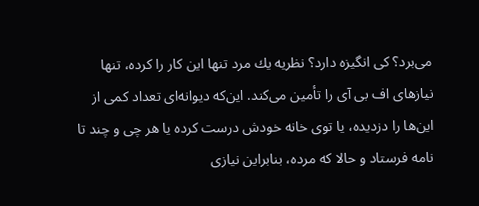مى‌برد؟ كى انگيزه دارد؟ نظريه يك مرد تنها اين كار را كرده، تنها نيازهاى اف بى آى را تأمين مى‌كند. اين‌كه ديوانه‌اى تعداد كمى از اين‌ها را دزديده، يا توى خانه خودش درست كرده يا هر چى و چند تا نامه فرستاد و حالا كه مرده، بنابراين نيازى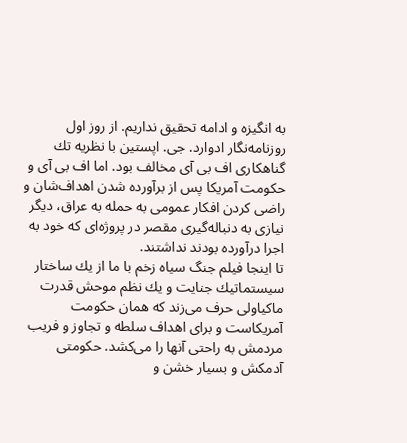به انگيزه و ادامه تحقيق نداريم. از روز اول روزنامه‌نگار ادوارد. جى. اپستين با نظريه تك گناهكارى اف بى آى مخالف بود. اما اف بى آى و حكومت آمريكا پس از برآورده شدن اهداف‌شان و راضى كردن افكار عمومى به حمله به عراق، ديگر نيازى به دنباله‌گيرى مقصر در پروژه‌اى كه خود به اجرا درآورده بودند نداشتند.
تا اينجا فيلم جنگ سياه زخم با ما از يك ساختار سيستماتيك جنايت و يك نظم موحش قدرت ماكياولى حرف مى‌زند كه همان حكومت آمريكاست و براى اهداف سلطه و تجاوز و فريب مردمش به راحتى آنها را مى‌كشد. حكومتى آدمكش و بسيار خشن و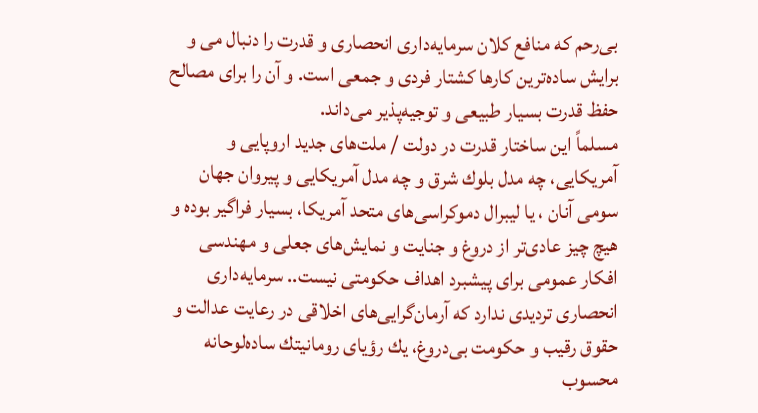بى‌رحم كه منافع كلان سرمايه‌دارى انحصارى و قدرت را دنبال مى و برايش ساده‌ترين كارها كشتار فردى و جمعى است. و آن را براى مصالح حفظ قدرت بسيار طبيعى و توجيه‌پذير مى‌داند.
مسلماً اين ساختار قدرت در دولت / ملت‌هاى جديد اروپايى و آمريكايى، چه مدل بلوك شرق و چه مدل آمريكايى و پيروان جهان سومى آنان ، يا ليبرال دموكراسى‌هاى متحد آمريكا، بسيار فراگير بوده و هيچ چيز عادى‌تر از دروغ و جنايت و نمايش‌هاى جعلى و مهندسى افكار عمومى براى پيشبرد اهداف حكومتى نيست.. سرمايه‌دارى انحصارى ترديدى ندارد كه آرمان‌گرايى‌هاى اخلاقى در رعايت عدالت و حقوق رقيب و حكومت بى‌دروغ، يك رؤياى رومانيتك ساده‌لوحانه محسوب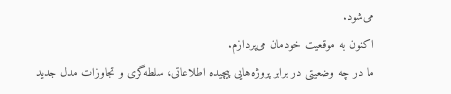مى‌شود.
اكنون به موقعيت خودمان مى‌پردازم.
ما در چه وضعيتى در برابر پروژه‌هايى پيچيده اطلاعاتى، سلطه‌گرى و تجاوزات مدل جديد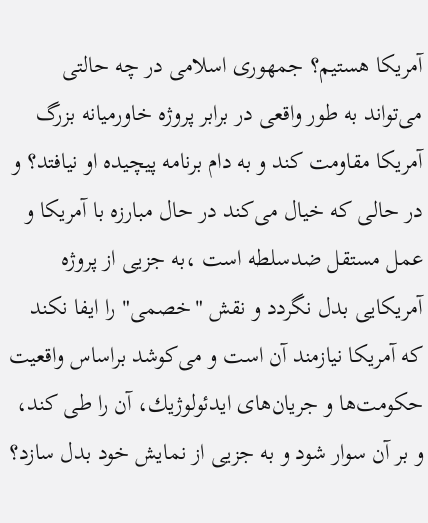آمريكا هستيم؟ جمهورى اسلامى در چه حالتى مى‌تواند به طور واقعى در برابر پروژه خاورميانه بزرگ آمريكا مقاومت كند و به دام برنامه پيچيده او نيافتد؟ و در حالى كه خيال مى‌كند در حال مبارزه با آمريكا و عمل مستقل ضدسلطه است ،به جزيى از پروژه آمريكايى بدل نگردد و نقش "خصمى" را ايفا نكند كه آمريكا نيازمند آن است و مى‌كوشد براساس واقعيت حكومت‌ها و جريان‌هاى ايدئولوژيك، آن را طى كند، و بر آن سوار شود و به جزيى از نمايش خود بدل سازد؟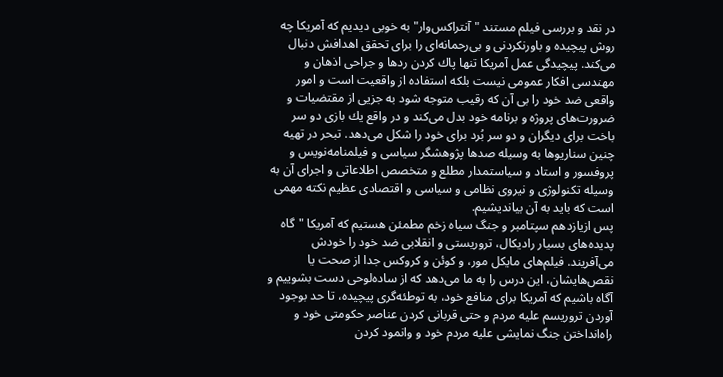در نقد و بررسى فيلم مستند "آنتراكس‌وار" به خوبى ديديم كه آمريكا چه روش پيچيده و باورنكردنى و بى‌رحمانه‌اى را براى تحقق اهدافش دنبال مى‌كند. پيچيدگى عمل آمريكا تنها پاك كردن ردها و جراحى اذهان و مهندسى افكار عمومى نيست بلكه استفاده از واقعيت است و امور واقعى ضد خود را بى آن كه رقيب متوجه شود به جزيى از مقتضيات و ضرورت‌هاى پروژه و برنامه خود بدل مى‌كند و در واقع يك بازى دو سر باخت براى ديگران و دو سر بُرد براى خود را شكل مى‌دهد. تبحر در تهيه چنين سناريوها به وسيله صدها پژوهشگر سياسى و فيلمنامه‌نويس و پروفسور و استاد و سياستمدار مطلع و متخصص اطلاعاتى و اجراى آن به وسيله تكنولوژى و نيروى نظامى و سياسى و اقتصادى عظيم نكته مهمى است كه بايد به آن بيانديشيم.
پس ازيازدهم سپتامبر و جنگ سياه زخم مطمئن هستيم كه آمريكا "گاه پديده‌هاى بسيار راديكال، تروريستى و انقلابى ضد خود را خودش مى‌آفريند. فيلم‌هاى مايكل مور، و كوئن و كروكس جدا از صحت يا نقص‌هايشان، اين درس را به ما مى‌دهد كه از ساده‌لوحى دست بشوييم و آگاه باشيم كه آمريكا براى منافع خود، به توطئه‌گرى پيچيده، تا حد بوجود آوردن تروريسم عليه مردم و حتى قربانى كردن عناصر حكومتى خود و راه‌انداختن جنگ نمايشى عليه مردم خود و وانمود كردن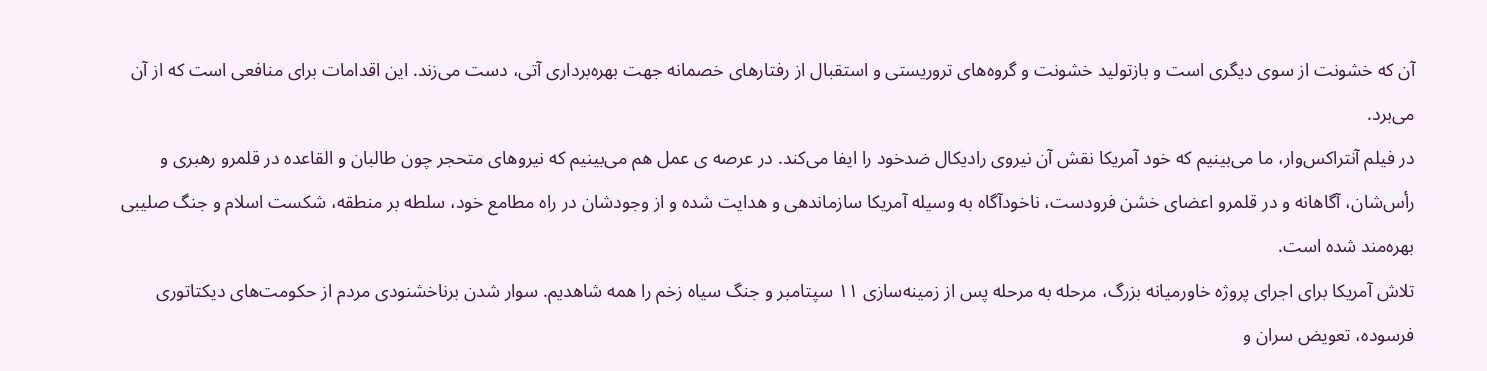آن كه خشونت از سوى ديگرى است و بازتوليد خشونت و گروه‌هاى تروريستى و استقبال از رفتارهاى خصمانه جهت بهره‌بردارى آتى، دست مى‌زند. اين اقدامات براى منافعى است كه از آن مى‌برد.
در فيلم آنتراكس‌وار، ما مى‌بينيم كه خود آمريكا نقش آن نيروى راديكال ضدخود را ايفا مى‌كند. در عرصه ى عمل هم مى‌بينيم كه نيروهاى متحجر چون طالبان و القاعده در قلمرو رهبرى و رأس‌شان، آگاهانه و در قلمرو اعضاى خشن فرودست، ناخودآگاه به وسيله آمريكا سازماندهى و هدايت شده و از وجودشان در راه مطامع خود، سلطه بر منطقه، شكست اسلام و جنگ صليبى بهره‌مند شده است.
تلاش آمريكا براى اجراى پروژه خاورميانه بزرگ، مرحله به مرحله پس از زمينه‌سازى ١١ سپتامبر و جنگ سياه زخم را همه شاهديم. سوار شدن برناخشنودى مردم از حكومت‌هاى ديكتاتورى فرسوده، تعويض سران و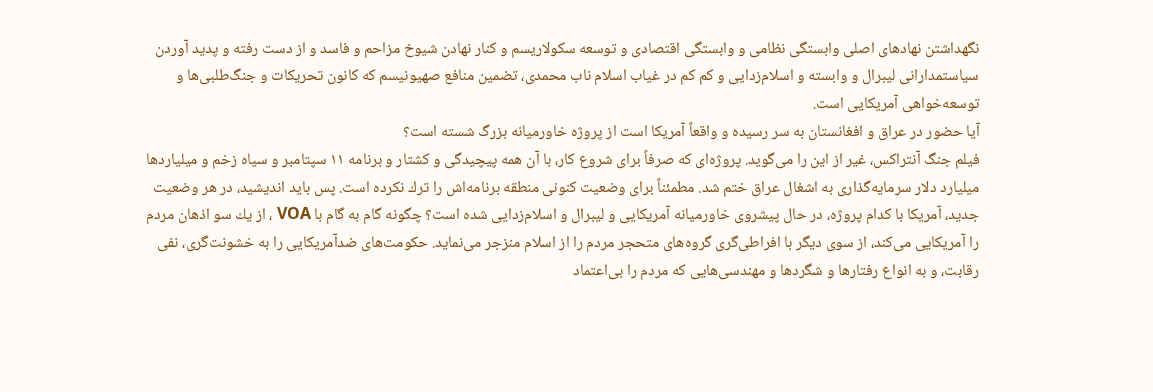نگهداشتن نهادهاى اصلى وابستگى نظامى و وابستگى اقتصادى و توسعه سكولاريسم و كنار نهادن شيوخ مزاحم و فاسد و از دست رفته و پديد آوردن سياستمدارانى ليبرال و وابسته و اسلام‌زدايى و كم كم در غياب اسلام ناب محمدى، تضمين منافع صهيونيسم كه كانون تحريكات و جنگ‌طلبى‌ها و توسعه‌خواهى آمريكايى است.
آيا حضور در عراق و افغانستان به سر رسيده و واقعاً آمريكا است از پروژه خاورميانه بزرگ شسته است؟
فيلم جنگ آنتراكس، غير از اين را مى‌گويد. پروژه‌اى كه صرفاً براى شروع كار، با آن همه پيچيدگى و كشتار و برنامه ١١ سپتامبر و سياه زخم و ميلياردها ميليارد دلار سرمايه‌گذارى به اشغال عراق ختم شد. مطمئناً براى وضعيت كنونى منطقه برنامه‌اش را ترك نكرده است. پس بايد انديشيد، در هر وضعيت جديد، آمريكا با كدام پروژه، در حال پيشروى خاورميانه آمريكايى و ليبرال و اسلام‌زدايى شده است؟ چگونه گام به گام با VOA ، از يك سو اذهان مردم را آمريكايى مى‌كند، از سوى ديگر با افراطى‌گرى گروه‌هاى متحجر مردم را از اسلام منزجر مى‌نمايد. حكومت‌هاى ضدآمريكايى را به خشونت‌گرى، نفى رقابت، و به انواع رفتارها و شگردها و مهندسى‌هايى كه مردم را بى‌اعتماد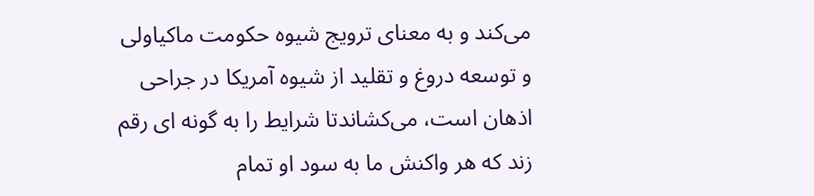مى‌كند و به معناى ترويج شيوه حكومت ماكياولى و توسعه دروغ و تقليد از شيوه آمريكا در جراحى اذهان است، مى‌كشاندتا شرايط را به گونه اى رقم زند كه هر واكنش ما به سود او تمام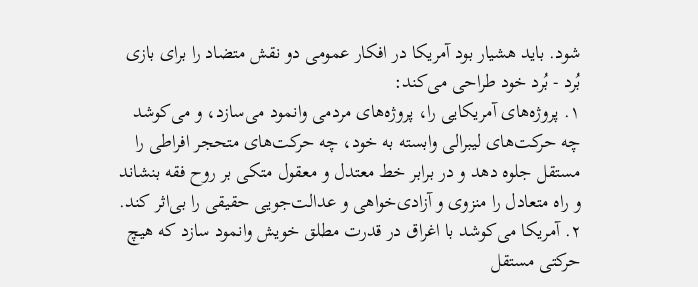شود. بايد هشيار بود آمريكا در افكار عمومى دو نقش متضاد را براى بازى بُرد - بُرد خود طراحى مى‌كند:
١. پروژه‌هاى آمريكايى را، پروژه‌هاى مردمى وانمود مى‌سازد، و مى‌كوشد چه حركت‌هاى ليبرالى وابسته به خود، چه حركت‌هاى متحجر افراطى را مستقل جلوه دهد و در برابر خط معتدل و معقول متكى بر روح فقه بنشاند و راه متعادل را منزوى و آزادى‌خواهى و عدالت‌جويى حقيقى را بى‌اثر كند.
٢. آمريكا مى‌كوشد با اغراق در قدرت مطلق خويش وانمود سازد كه هيچ حركتى مستقل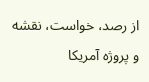از رصد، خواست، نقشه و پروژه آمريكا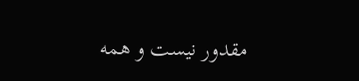مقدور نيست و همه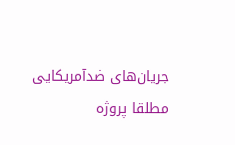جريان‌هاى ضدآمريكايى مطلقا پروژه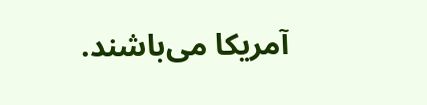آمريكا مى‌باشند.